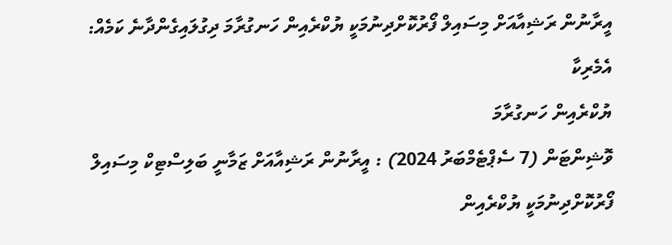އީރާނުން ރަޝިއާއަށް މިސައިލް ފޯރުކޮށްދިނުމަކީ ޔުކްރެއިން ހަނގުރާމަ ދިގުލައިގެންދާނެ ކަމެއް: އެމެރިކާ
ޔުކްރެއިން ހަނގުރާމަ
ވޮޝިންޓަން (7 ސެޕްޓެމްބަރު 2024) : އީރާނުން ރަޝިއާއަށް ޒަމާނީ ބަލިސްޓިކް މިސައިލް ފޯރުކޮށްދިނުމަކީ ޔުކްރެއިން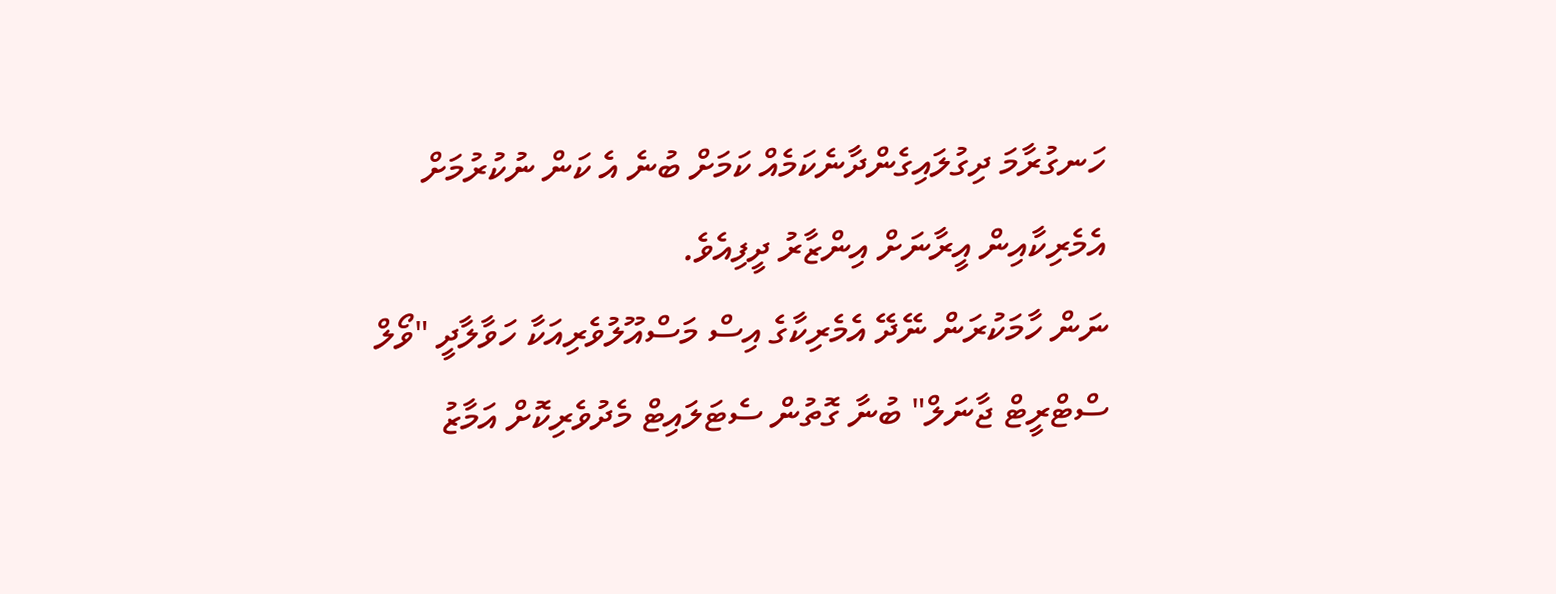ހަނގުރާމަ ދިގުލައިގެންދާނެކަމެއް ކަމަށް ބުނެ އެ ކަން ނުކުރުމަށް އެމެރިކާއިން އީރާނަށް އިންޒާރު ދީފިއެވެ.
ނަން ހާމަކުރަން ނޭދޭ އެމެރިކާގެ އިސް މަސްއޫލުވެރިއަކާ ހަވާލާދީ "ވޯލް ސްޓްރީޓް ޖާނަލް" ބުނާ ގޮތުން ސެޓަލައިޓް މެދުވެރިކޮށް އަމާޒު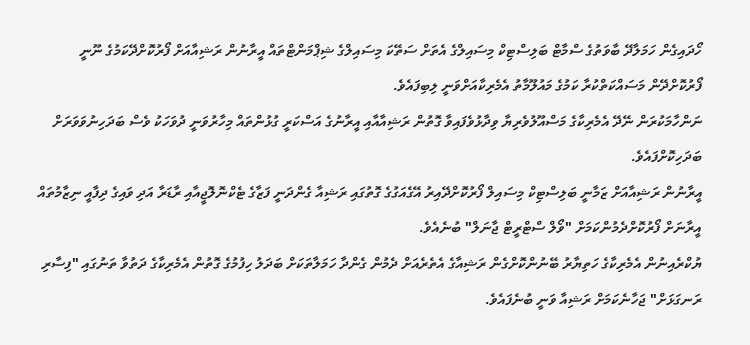ހޯދައިގެން ހަމަލާދޭ ބާވަތުގެ ސްމާޓް ބަލިސްޓިކް މިސައިލްގެ އެތަށް ސަތޭކަ މިސައިލްގެ ޝިޕްމަންޓްތައް އީރާނުން ރަޝިއާއަށް ފޯރުކޮށްދޭކަމުގެ ނޫނީ ފޯރުކޮށްދޭން މަސައްކަތްކުރާ ކަމުގެ މައުލޫމާތު އެމެރިކާއަށްވަނީ ލިބިފައެވެ.
ނަންހާމަކުރަން ނޭދޭ އެމެރިކާގެ މަސްއޫލުވެރިޔާ ވިދާޅުވެފައިވާ ގޮތުން ރަޝިއާއާއި އީރާނުގެ އަސްކަރީ ގުޅުންތައް މިހާރުވަނީ ދުވަހަކު ވެސް ބަދަހިނުވަވަރަށް ބަދަހިކޮށްފައެވެ.
އީރާނުން ރަޝިއާއަށް ޒަމާނީ ބަލިސްޓިކް މިސައިލް ފޯރުކޮށްދޭއިރު އޭގެއަގުގެ ގޮތުގައި ރަޝިއާ ގެންދަނީ ފަޒާގެ ޓެކްނޮލޮޖީއާއި ރާޑަރާ އަދި ވައިގެ ދިފާއީ ނިޒާމުތައް އީރާނަށް ފޯރުކޮށްދެމުންކަމަށް "ވޯލް ސްޓްރީޓް ޖާނަލް" ބުނެއެވެ.
ޔުކްރެއިނުން އެމެރިކާގެ ހަތިޔާރު ބޭނުންކޮށްގެން ރަޝިއާގެ އެތެރެއަށް ދެމުން ގެންދާ ހަމަލާތަކަށް ބަދަލު ހިފުމުގެ ގޮތުން އެމެރިކާގެ ދަތުވާ ތަނުގައި "ފިސާރި ރަނގަޅަށް" ޖަހާނެކަމަށް ރަޝިއާ ވަނީ ބުނެފައެވެ.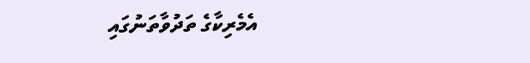އެމެރިކާގެ ތަދުވާތަނުގައި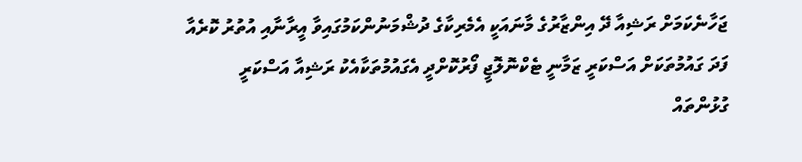ޖަހާނެކަމަށް ރަޝިއާ ދޭ އިންޒާރުގެ މާނައަކީ އެމެރިކާގެ ދުޝްމަނުންކަމުގައިވާ އީރާނާއި އުތުރު ކޮރެއާ ފަދަ ގައުމުތަކަށް އަސްކަރީ ޒަމާނީ ޓެކްނޮލޮޖީ ފޯރުކޮށްދީ އެގައުމުތަކާއެކު ރަޝިއާ އަސްކަރީ ގުޅުންތައް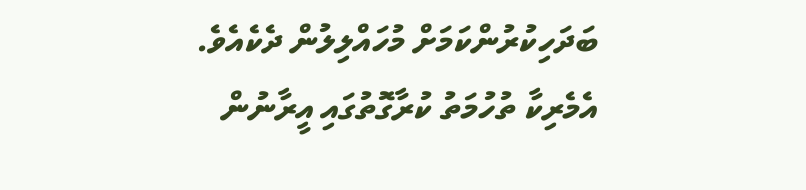ބަދަހިކުރުންކަމަށް މުހައްލިލުން ދެކެއެވެ.
އެމެރިކާ ތުހުމަތު ކުރާގޮތުގައި އީރާނުން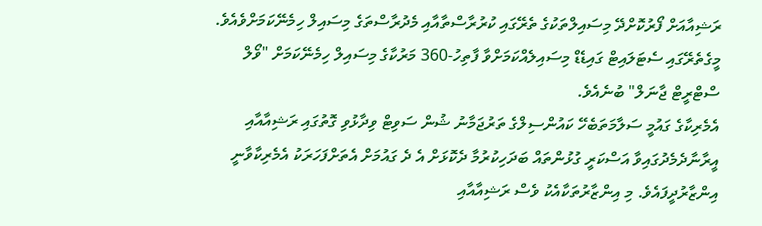ރަޝިއާއަށް ފޯރުކޮށްދޭ މިސައިލްތަކުގެ ތެރޭގައި ކުރުރާސްތާއާއި މެދުރާސްތަގެ މިސައިލް ހިމެނޭކަމަށްވެއެވެ. މީގެތެރޭގައި ސެޓަލައިޓް ގައިޑެޑް މިސައިލެއްކަމަށްވާ ފާތިހު-360 މަރުކާގެ މިސައިލް ހިމެނޭކަމަށް "ވޯލް ސްޓްރީޓް ޖާނަލް" ބުނެއެވެ.
އެމެރިކާގެ ގައުމީ ސަލާމަތަބެހޭ ކައުންސިލްގެ ތަރުޖަމާނު ޝުން ސަވިޓް ވިދާޅުވި ގޮތުގައި ރަޝިއާއާއި އީރާނާދެމެދުގައިވާ އަސްކަރީ ގުޅުންތައް ބަދަހިކުރުމާ ދެކޮޅަށް އެ ދެ ގައުމަށް އެތަށްފަހަރަކު އެމެރިކާވާނީ އިންޒާރުދީފައެވެ. މި އިންޒާރުތަކާއެކު ވެސް ރަޝިއާއާއި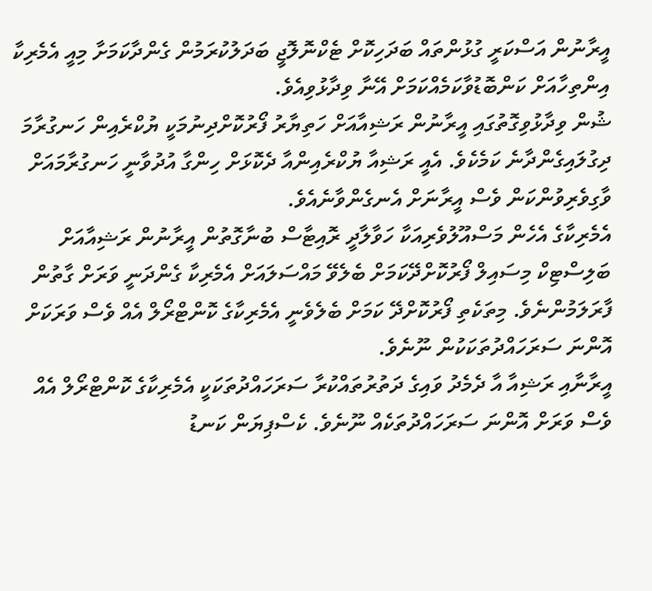އީރާނުން އަސްކަރީ ގުޅުންތައް ބަދަހިކޮށް ޓެކްނޮލޮޖީ ބަދަލުކުރަމުން ގެންދާކަމަށާ މިއީ އެމެރިކާ އިންތިހާއަށް ކަންބޮޑުވާކަމެއްކަމަށް އޭނާ ވިދާޅުވިއެވެ.
ޝުން ވިދާޅުވިގޮތުގައި އީރާނުން ރަޝިއާއަށް ހަތިޔާރު ފޯރުކޮށްދިނުމަކީ ޔުކްރެއިން ހަނގުރާމަ ދިގުލައިގެންދާނެ ކަމެކެވެ. އެއީ ރަޝިއާ ޔުކްރެއިންއާ ދެކޮޅަށް ހިންގާ އުދުވާނީ ހަނގުރާމައަށް ވާގިވެރިވުންކަން ވެސް އީރާނަށް އެނގެންވާނެއެވެ.
އެމެރިކާގެ އެހެން މަސްއޫލުވެރިއަކާ ހަވާލާދީ ރޮއިޓާސް ބުނާގޮތުން އީރާނުން ރަޝިއާއަށް ބަލިސްޓިކް މިސައިލް ފޯރުކޮށްދޭކަމަށް ބެލެވޭ މައްސަލައަށް އެމެރިކާ ގެންދަނީ ވަރަށް ގާތުން ފާރަލަމުންނެވެ. މިތަކެތި ފޯރުކޮށްދޭ ކަމަށް ބެލެވެނީ އެމެރިކާގެ ކޮންޓްރޯލް އެއް ވެސް ވަރަކަށް އޮންނަ ސަރަހައްދުތަކަކުން ނޫނެވެ.
އީރާނާއި ރަޝިއާ އާ ދެމެދު ވައިގެ ދަތުރުތައްކުރާ ސަރަހައްދުތަކަކީ އެމެރިކާގެ ކޮންޓްރޯލް އެއް ވެސް ވަރަށް އޮންނަ ސަރަހައްދުތަކެއް ނޫނެވެ. ކެސްޕިޔަން ކަނޑު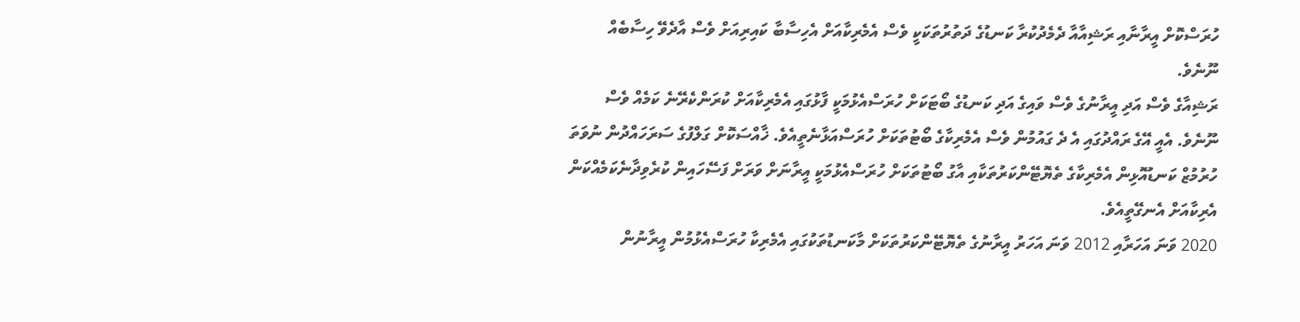ހުރަސްކޮށް އީރާނާއި ރަޝިއާއާ ދެމެދުކުރާ ކަނޑުގެ ދަތުރުތަކަކީ ވެސް އެމެރިކާއަށް އެހިސާބާ ކައިރިއަށް ވެސް އާދެވޭ ހިސާބެއް ނޫނެވެ.
ރަޝިއާގެ ވެސް އަދި އީރާނުގެ ވެސް ވައިގެ އަދި ކަނޑުގެ ބޯޓަކަށް ހުރަސްއެޅުމަކީ ފާޅުގައި އެމެރިކާއަށް ކުރަންކެރޭނެ ކަމެއް ވެސް ނޫނެވެ. އެއީ އޭގެ ރައްދުގައި އެ ދެ ގައުމުން ވެސް އެމެރިކާގެ ބޯޓުތަކަށް ހުރަސްއަޅާނެތީއެވެ. ޚާއްސަކޮށް ގަލްފުގެ ސަރަހައްދުން ނުވަތަ ހުރުމުޒް ކަނޑުއޮޅިން އެމެރިކާގެ ތެޔޮޓޭންކަރުތަކާއި އާގު ބޯޓުތަކަށް ހުރަސްއެޅުމަކީ އީރާނަށް ވަރަށް ފަސޭހައިން ކުރެވިދާނެކަމެއްކަން އެރިކާއަށް އެނގޭތީއެވެ.
2020 ވަނަ އަހަރާއި 2012 ވަނަ އަހަރު އީރާނުގެ ތެޔޮޓޭންކަރުތަކަށް މާކަނޑުތަކުގައި އެމެރިކާ ހުރަސްއެޅުމުން އީރާނުން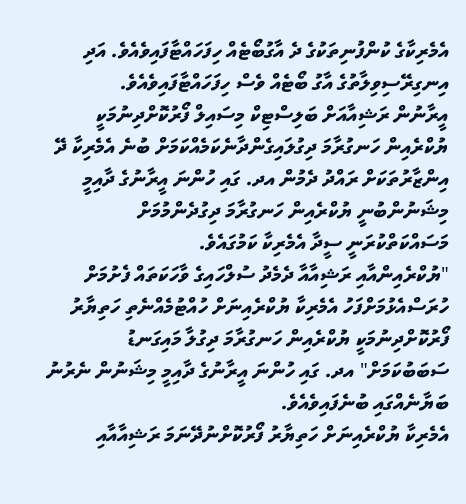އެމެރިކާގެ ކުންފުނިތަކުގެ ދެ އާގުބޯޓެއް ހިފަހައްޓާފައިވެއެވެ. އަދި އިނގިރޭސިވިލާތުގެ އާގު ބޯޓެއް ވެސް ހިފަހައްޓާފައިވެއެވެ.
އީރާނުން ރަޝިއާއަށް ބަލިސްޓިކް މިސައިލް ފޯރުކޮށްދިނުމަކީ ޔުކްރެއިން ހަނގުރާމަ ދިގުލައިގެންދާނެކަމެއްކަމަށް ބުނެ އެމެރިކާ ދޭ އިންޒާރުތަކަށް ރައްދު ދެމުން އދ. ގައި ހުންނަ އީރާނުގެ ދާއިމީ މިޝަނުންބުނީ ޔުކްރެއިން ހަނގުރާމަ ދިގުދެންމުމަށް މަސައްކަތްކުރަނީ ސީދާ އެމެރިކާ ކަމުގައެވެ.
"ޔުކްރެއިންއާއި ރަޝިއާއާ ދެމެދު ސުލްހައިގެ ވާހަކަތައް ފެށުމަށް ހުރަސްއެޅުމަށްފަހު އެމެރިކާ ޔުކްރެއިނަށް ހުއްޓުމެއްނެތި ހަތިޔާރު ފޯރުކޮށްދިނުމަކީ ޔުކްރެއިން ހަނގުރާމަ ދިގުލާ މައިގަނޑު ސަބަބުކަމަށް" އދ. ގައި ހުންނަ އީރާނުގެ ދާއިމީ މިޝަނުން ނެރުނު ބަޔާނެއްގައި ބުނެފައިވެއެވެ.
އެމެރިކާ ޔުކްރެއިނަށް ހަތިޔާރު ފޯރުކޮށްނުދޭނަމަ ރަޝިއާއާއި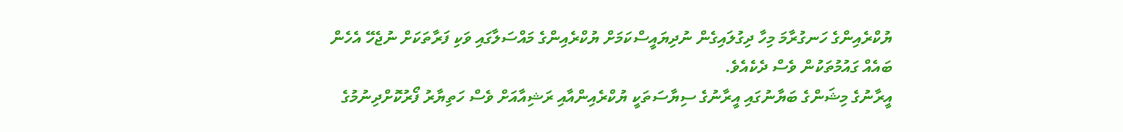ޔުކްރެއިންގެ ހަނގުރާމަ މިހާ ދިގުލައިގެން ނުދިޔައީސްކަމަށް ޔުކްރެއިންގެ މައްސަލާގައި ވަކި ފަރާތަކަށް ނުޖެހޭ އެހެން ބައެއް ގައުމުތަކުން ވެސް ދެކެއެވެ.
އީރާނުގެ މިޝަންގެ ބަޔާނުގައި އީރާނުގެ ސިޔާސަތަކީ ޔުކްރެއިންއާއި ރަޝިއާއަށް ވެސް ހަތިޔާރު ފޯރުކޮށްދިނުމުގެ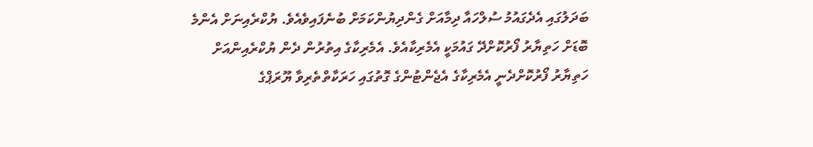ބަދަލުގައި އެދެގައުމު ސުލްހައާ ދިމާއަށް ގެންދިޔުންކަމަށް ބުނެފައިވެއެވެ. ޔުކްރެއިނަށް އެންމެ ބޮޑަށް ހަތިޔާރު ފޯރުކޮށްދޭ ގައުމަކީ އެމެރިކާއެވެ. އެމެރިކާގެ އިތުރުން ދެން ޔުކްރެއިންއަށް ހަތިޔާރު ފޯރުކޮށްދެނީ އެމެރިކާގެ އެޖެންޓުންގެ ގޮތުގައި ހަރަކާތްތެރިވާ ޔޫރަޕްގެ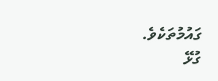ގައުމުތަކެވެ.
ގުޅޭ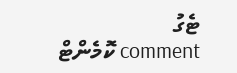ޓެގު
comment ކޮމެންޓް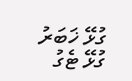ގުޅޭ ޚަބަރު
ގުޅޭ ޓެގު